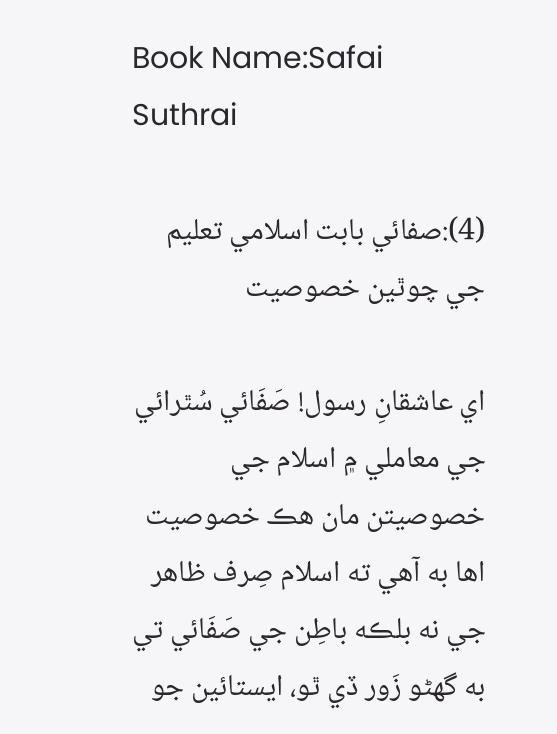Book Name:Safai Suthrai

(4):صفائي بابت اسلامي تعليم جي چوٿين خصوصيت

اي عاشقانِ رسول! صَفَائي سُٿرائي جي معاملي ۾ اسلام جي خصوصيتن مان هڪ خصوصيت اها به آهي ته اسلام صِرف ظاهر جي نه بلڪه باطِن جي صَفَائي تي به گھڻو زَور ڏي ٿو، ايستائين جو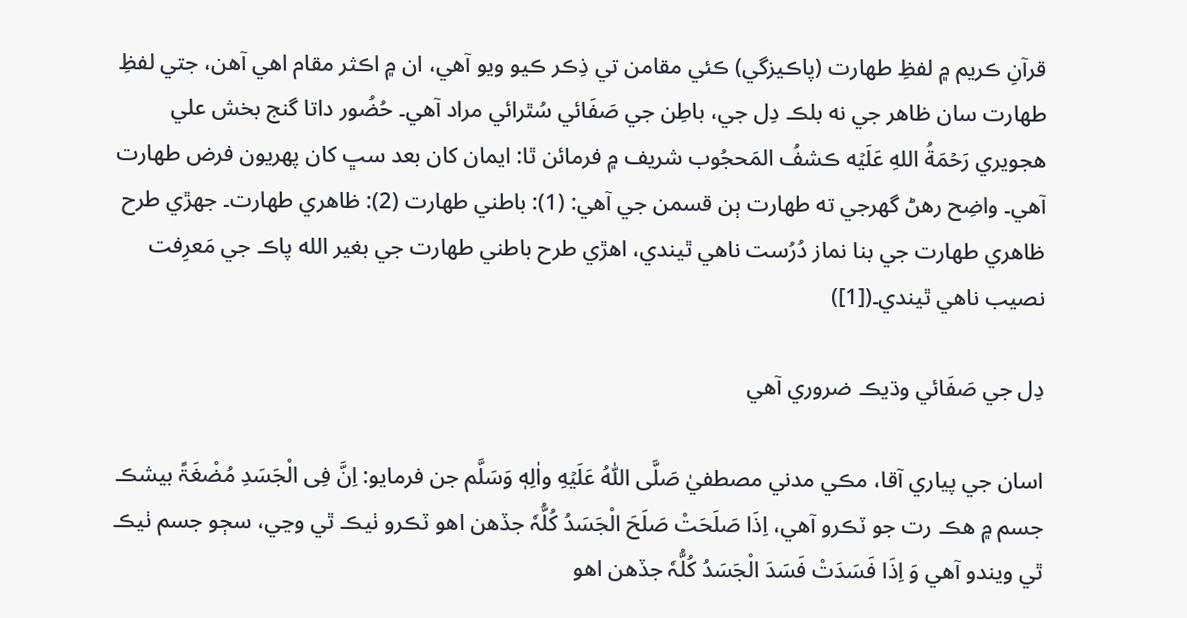قرآنِ ڪريم ۾ لفظِ طهارت (پاڪيزگي) ڪئي مقامن تي ذِڪر ڪيو ويو آهي، ان ۾ اڪثر مقام اهي آهن، جتي لفظِ طهارت سان ظاهر جي نه بلڪ دِل جي، باطِن جي صَفَائي سُٿرائي مراد آهي۔ حُضُور داتا گنج بخش علي هجويري رَحۡمَةُ اللهِ عَلَيۡه ڪشفُ المَحجُوب شريف ۾ فرمائن ٿا: ايمان کان بعد سڀ کان پهريون فرض طهارت آهي۔ واضِح رهڻ گھرجي ته طهارت ٻن قسمن جي آهي: (1): باطني طهارت (2): ظاهري طهارت۔ جهڙي طرح ظاهري طهارت جي بنا نماز دُرُست ناهي ٿيندي، اهڙي طرح باطني طهارت جي بغير الله پاڪ جي مَعرِفت نصيب ناهي ٿيندي۔([1])

دِل جي صَفَائي وڌيڪ ضروري آهي

اسان جي پياري آقا، مڪي مدني مصطفيٰ صَلَّى اللّٰهُ عَلَيۡهِ واٰلِهٖ وَسَلَّم جن فرمايو: اِنَّ فِی الْجَسَدِ مُضْغَۃً بيشڪ جسم ۾ هڪ رت جو ٽڪرو آهي، اِذَا صَلَحَتْ صَلَحَ الْجَسَدُ کُلُّہٗ جڏهن اهو ٽڪرو ٺيڪ ٿي وڃي، سڄو جسم ٺيڪ ٿي ويندو آهي وَ اِذَا فَسَدَتْ فَسَدَ الْجَسَدُ کُلُّہٗ جڏهن اهو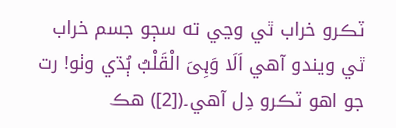ٽڪرو خراب ٿي وڃي ته سڄو جسم خراب ٿي ويندو آهي اَلَا وَہِیَ الْقَلْبُ ٻُڌي وٺو! رت جو اهو ٽڪرو دِل آهي۔([2]) هڪ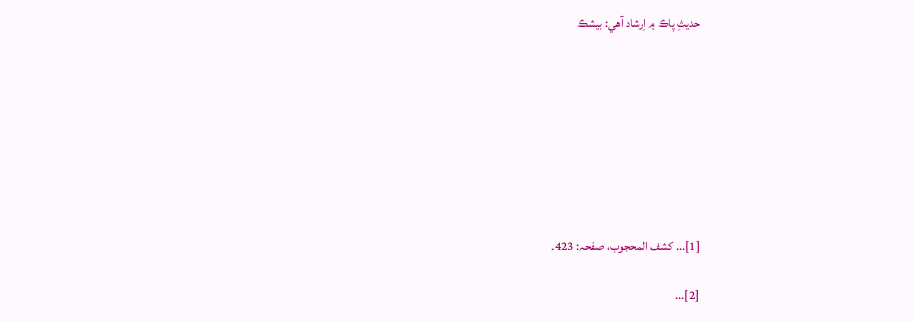حديثِ پاڪ ۾ اِرشاد آهي: بيشڪ








[1]... کشف المحجوب، صفحہ: 423۔

[2]...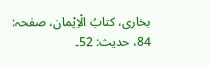بخاری، کتابُ الْاِیْمان، صفحہ: 84، حدیث: 52۔